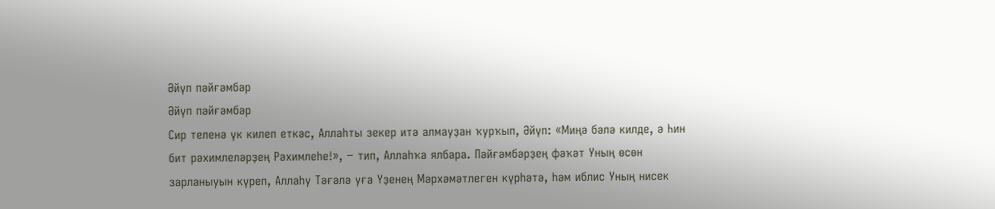Әйүп пәйғәмбәр
Әйүп пәйғәмбәр
Сир теленә үк килеп еткәс, Аллаһты зекер итә алмауҙан ҡурҡып, Әйүп: «Миңә бәлә килде, ә Һин бит рәхимлеләрҙең Рәхимлеһе!», − тип, Аллаһҡа ялбара. Пәйғәмбәрҙең фәҡәт Уның өсөн зарланыуын күреп, Аллаһу Тәғәлә уға Үҙенең Мәрхәмәтлеген күрһәтә, һәм иблис Уның нисек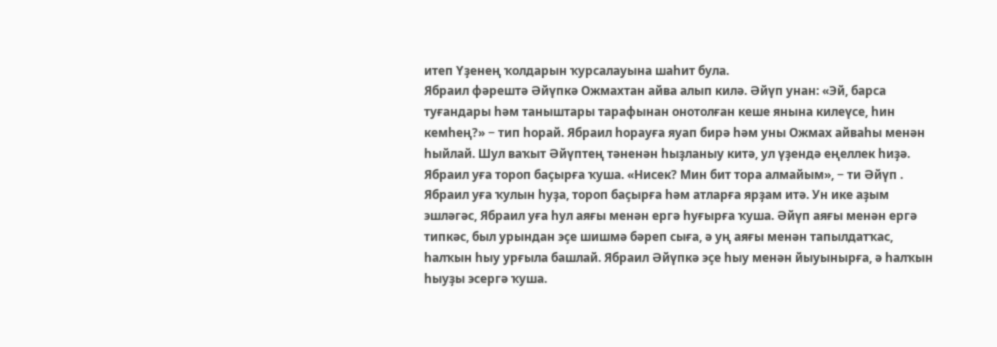итеп Үҙенең ҡолдарын ҡурсалауына шаһит була.
Ябраил фәрештә Әйүпкә Ожмахтан айва алып килә. Әйүп унан: «Эй, барса туғандары һәм таныштары тарафынан онотолған кеше янына килеүсе, һин кемһең?» − тип һорай. Ябраил һорауға яуап бирә һәм уны Ожмах айваһы менән һыйлай. Шул ваҡыт Әйүптең тәненән һыҙланыу китә, ул үҙендә еңеллек һиҙә. Ябраил уға тороп баҫырға ҡуша. «Нисек? Мин бит тора алмайым», − ти Әйүп . Ябраил уға ҡулын һуҙа, тороп баҫырға һәм атларға ярҙам итә. Ун ике аҙым эшләгәс, Ябраил уға һул аяғы менән ергә һуғырға ҡуша. Әйүп аяғы менән ергә типкәс, был урындан эҫе шишмә бәреп сыға, ә уң аяғы менән тапылдатҡас, һалҡын һыу урғыла башлай. Ябраил Әйүпкә эҫе һыу менән йыуынырға, ә һалҡын һыуҙы эсергә ҡуша.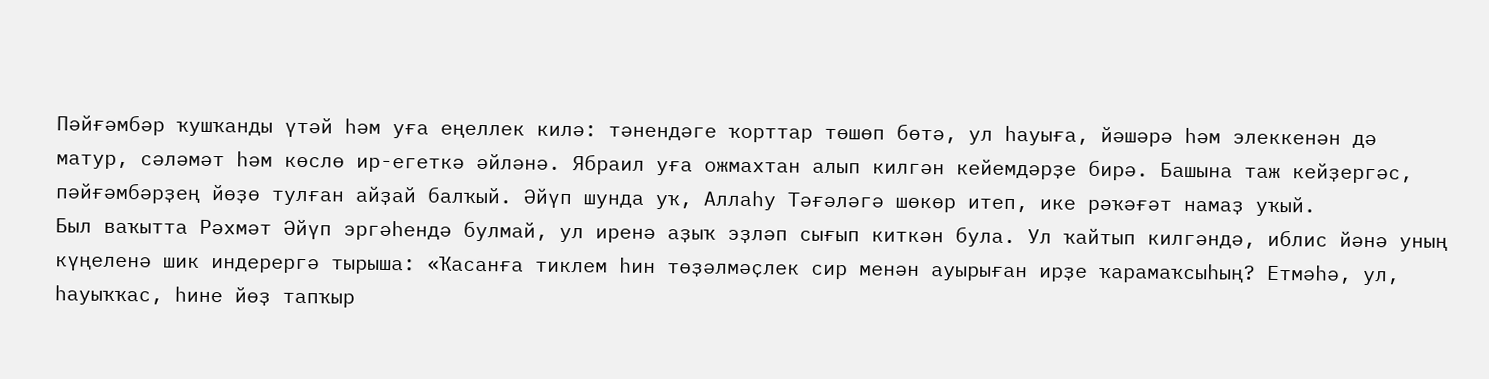Пәйғәмбәр ҡушҡанды үтәй һәм уға еңеллек килә: тәнендәге ҡорттар төшөп бөтә, ул һауыға, йәшәрә һәм элеккенән дә матур, сәләмәт һәм көслө ир-егеткә әйләнә. Ябраил уға ожмахтан алып килгән кейемдәрҙе бирә. Башына таж кейҙергәс, пәйғәмбәрҙең йөҙө тулған айҙай балҡый. Әйүп шунда уҡ, Аллаһу Тәғәләгә шөкөр итеп, ике рәҡәғәт намаҙ уҡый.
Был ваҡытта Рәхмәт Әйүп эргәһендә булмай, ул иренә аҙыҡ эҙләп сығып киткән була. Ул ҡайтып килгәндә, иблис йәнә уның күңеленә шик индерергә тырыша: «Ҡасанға тиклем һин төҙәлмәҫлек сир менән ауырыған ирҙе ҡарамаҡсыһың? Етмәһә, ул, һауыҡҡас, һине йөҙ тапҡыр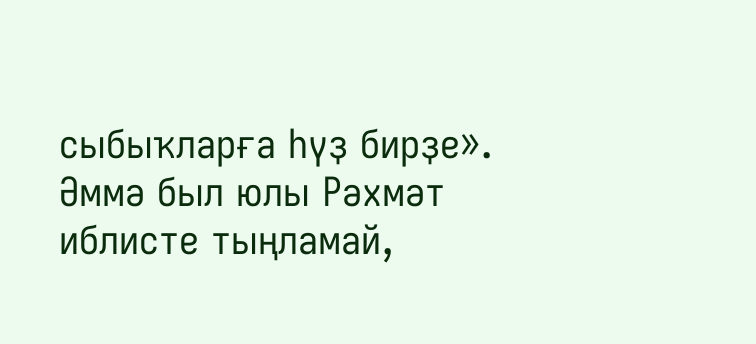сыбыҡларға һүҙ бирҙе». Әммә был юлы Рәхмәт иблисте тыңламай,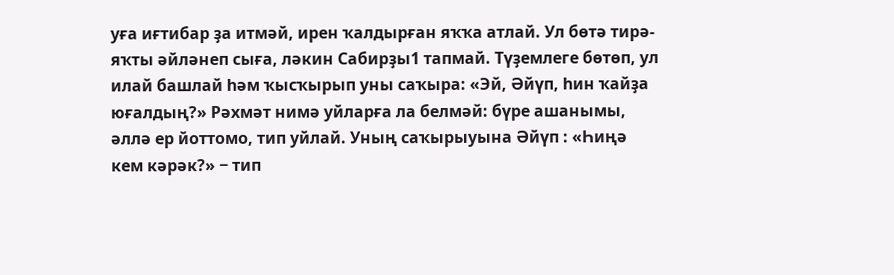уға иғтибар ҙа итмәй, ирен ҡалдырған яҡҡа атлай. Ул бөтә тирә-яҡты әйләнеп сыға, ләкин Сабирҙы1 тапмай. Түҙемлеге бөтөп, ул илай башлай һәм ҡысҡырып уны саҡыра: «Эй, Әйүп, һин ҡайҙа юғалдың?» Рәхмәт нимә уйларға ла белмәй: бүре ашанымы, әллә ер йоттомо, тип уйлай. Уның саҡырыуына Әйүп : «Һиңә кем кәрәк?» − тип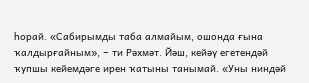һорай. «Сабирымды таба алмайым, ошонда ғына ҡалдырғайным», − ти Рәхмәт. Йәш, кейәү егетендәй ҡупшы кейемдәге ирен ҡатыны танымай. «Уны ниндәй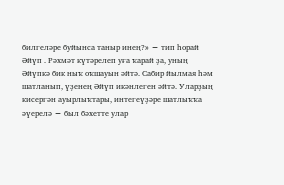билгеләре буйынса таныр инең?» − тип һорай Әйүп . Рәхмәт күтәрелеп уға ҡарай ҙа, уның Әйүпкә бик ныҡ оҡшауын әйтә. Сабир йылмая һәм шатланып, үҙенең Әйүп икәнлеген әйтә. Уларҙың кисергән ауырлыҡтары, интегеүҙәре шатлыҡҡа әүерелә − был бәхетте улар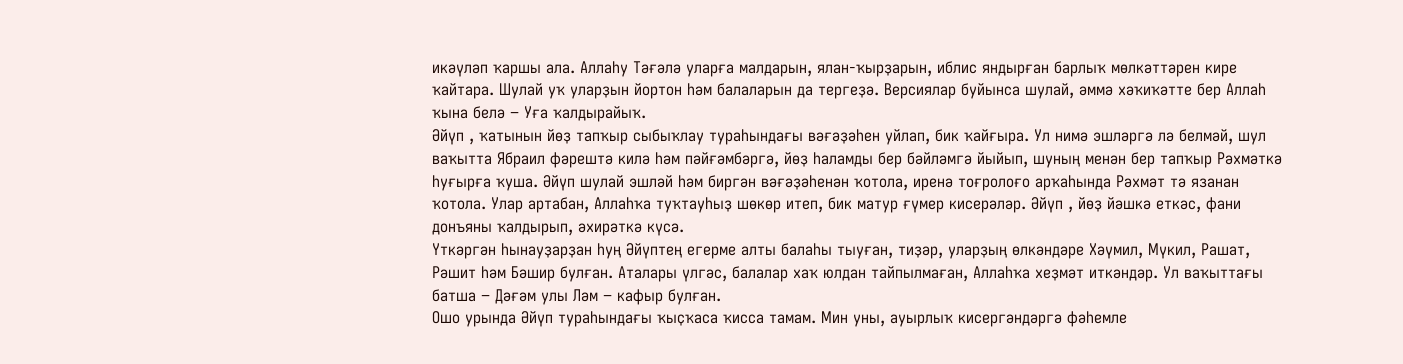икәүләп ҡаршы ала. Аллаһу Тәғәлә уларға малдарын, ялан-ҡырҙарын, иблис яндырған барлыҡ мөлкәттәрен кире ҡайтара. Шулай уҡ уларҙын йортон һәм балаларын да тергеҙә. Версиялар буйынса шулай, әммә хәҡиҡәтте бер Аллаһ ҡына белә − Уға ҡалдырайыҡ.
Әйүп , ҡатынын йөҙ тапҡыр сыбыҡлау тураһындағы вәғәҙәһен уйлап, бик ҡайғыра. Ул нимә эшләргә лә белмәй, шул ваҡытта Ябраил фәрештә килә һәм пәйғәмбәргә, йөҙ һаламды бер бәйләмгә йыйып, шуның менән бер тапҡыр Рәхмәткә һуғырға ҡуша. Әйүп шулай эшләй һәм биргән вәғәҙәһенән ҡотола, иренә тоғролоғо арҡаһында Рәхмәт тә язанан ҡотола. Улар артабан, Аллаһҡа туҡтауһыҙ шөкөр итеп, бик матур ғүмер кисерәләр. Әйүп , йөҙ йәшкә еткәс, фани донъяны ҡалдырып, әхирәткә күсә.
Үткәргән һынауҙарҙан һуң Әйүптең егерме алты балаһы тыуған, тиҙәр, уларҙың өлкәндәре Хәүмил, Мүкил, Рашат, Рәшит һәм Бәшир булған. Аталары үлгәс, балалар хаҡ юлдан тайпылмаған, Аллаһҡа хеҙмәт иткәндәр. Ул ваҡыттағы батша − Дәғәм улы Ләм − кафыр булған.
Ошо урында Әйүп тураһындағы ҡыҫҡаса ҡисса тамам. Мин уны, ауырлыҡ кисергәндәргә фәһемле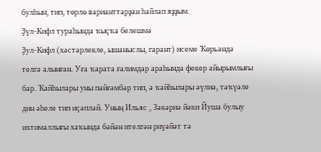булһын, тип, төрлө варианттарҙан һайлап яҙҙым.
Ҙүл-Кифл тураһында ҡыҫҡа белешмә
Ҙул-Кифл (хәстәрлекле, ышаныслы, гарант) исеме Ҡөрьәндә телгә алынған. Уға ҡарата ғалимдар араһында фекер айырымлығы бар. Ҡайһылары уны пәйғәмбәр тип, ә ҡайһылары әүлиә, тәҡүәле дин әһеле тип иҫәпләй. Уның Ильяс , Зәкәриә йәки Йуша булыу ихтималлығы хаҡында бәйән ителгән риүәйәт тә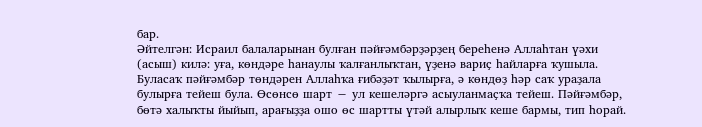бар.
Әйтелгән: Исраил балаларынан булған пәйғәмбәрҙәрҙең береһенә Аллаһтан үәхи (асыш) килә: уға, көндәре һанаулы ҡалғанлыҡтан, үҙенә вариҫ һайларға ҡушыла. Буласаҡ пәйғәмбәр төндәрен Аллаһҡа ғибәҙәт ҡылырға, ә көндөҙ һәр саҡ ураҙала булырға тейеш була. Өсөнсө шарт − ул кешеләргә асыуланмаҫҡа тейеш. Пәйғәмбәр, бөтә халыҡты йыйып, арағыҙҙа ошо өс шартты үтәй алырлыҡ кеше бармы, тип һорай.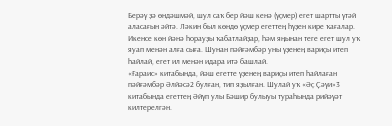Берәү ҙә өндәшмәй, шул саҡ бер йәш кенә (үҫмер) егет шартты үтәй аласағын әйтә. Ләкин был көндө үҫмер егеттең һүҙен кире ҡағалар. Икенсе көн йәнә һорауҙы ҡабатлайҙар, һәм яңынан теге егет шул уҡ яуап менән алға сыға. Шунан пәйғәмбәр уны үҙенең вариҫы итеп һайлай, егет ил менән идара итә башлай.
«Ғараис» китабында, йәш егетте үҙенең вариҫы итеп һайлаған пәйғәмбәр Әлйәсә2 булған, тип яҙылған. Шулай уҡ «Әҫ Ҫәүи»3 китабында егеттең Әйүп улы Бәшир булыуы тураһында рийәүәт килтерелгән.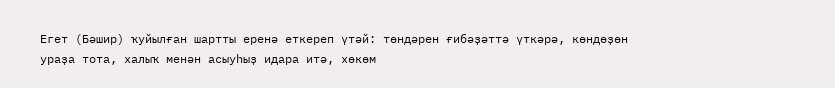Егет (Бәшир) ҡуйылған шартты еренә еткереп үтәй: төндәрен ғибәҙәттә үткәрә, көндөҙөн ураҙа тота, халыҡ менән асыуһыҙ идара итә, хөкөм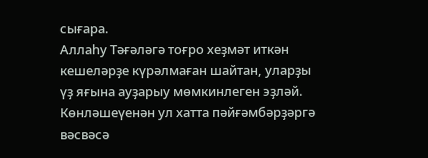сығара.
Аллаһу Тәғәләгә тоғро хеҙмәт иткән кешеләрҙе күрәлмаған шайтан, уларҙы үҙ яғына ауҙарыу мөмкинлеген эҙләй. Көнләшеүенән ул хатта пәйғәмбәрҙәргә вәсвәсә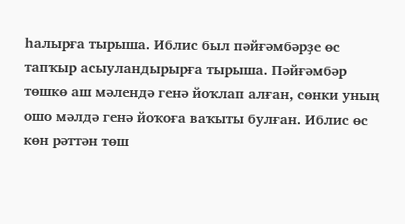һалырға тырыша. Иблис был пәйғәмбәрҙе өс тапҡыр асыуландырырға тырыша. Пәйғәмбәр төшкө аш мәлендә генә йоҡлап алған, сөнки уның ошо мәлдә генә йоҡоға ваҡыты булған. Иблис өс көн рәттән төш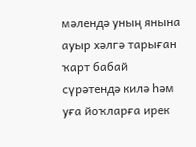мәлендә уның янына ауыр хәлгә тарыған ҡарт бабай сүрәтендә килә һәм уға йоҡларға ирек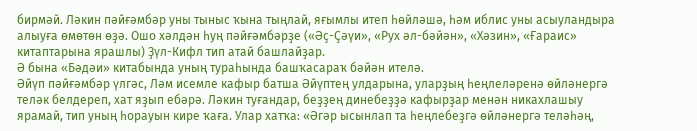бирмәй. Ләкин пәйғәмбәр уны тыныс ҡына тыңлай, яғымлы итеп һөйләшә, һәм иблис уны асыуландыра алыуға өмөтөн өҙә. Ошо хәлдән һуң пәйғәмбәрҙе («Әҫ-Ҫәүи», «Рух әл-бәйән», «Хәзин», «Ғараис» китаптарына ярашлы) Ҙүл-Кифл тип атай башлайҙар.
Ә бына «Бәдәи» китабында уның тураһында башҡасараҡ бәйән ителә.
Әйүп пәйғәмбәр үлгәс, Ләм исемле кафыр батша Әйүптең улдарына, уларҙың һеңлеләренә өйләнергә теләк белдереп, хат яҙып ебәрә. Ләкин туғандар, беҙҙең динебеҙҙә кафырҙар менән никахлашыу ярамай, тип уның һорауын кире ҡаға. Улар хатҡа: «Әгәр ысынлап та һеңлебеҙгә өйләнергә теләһәң,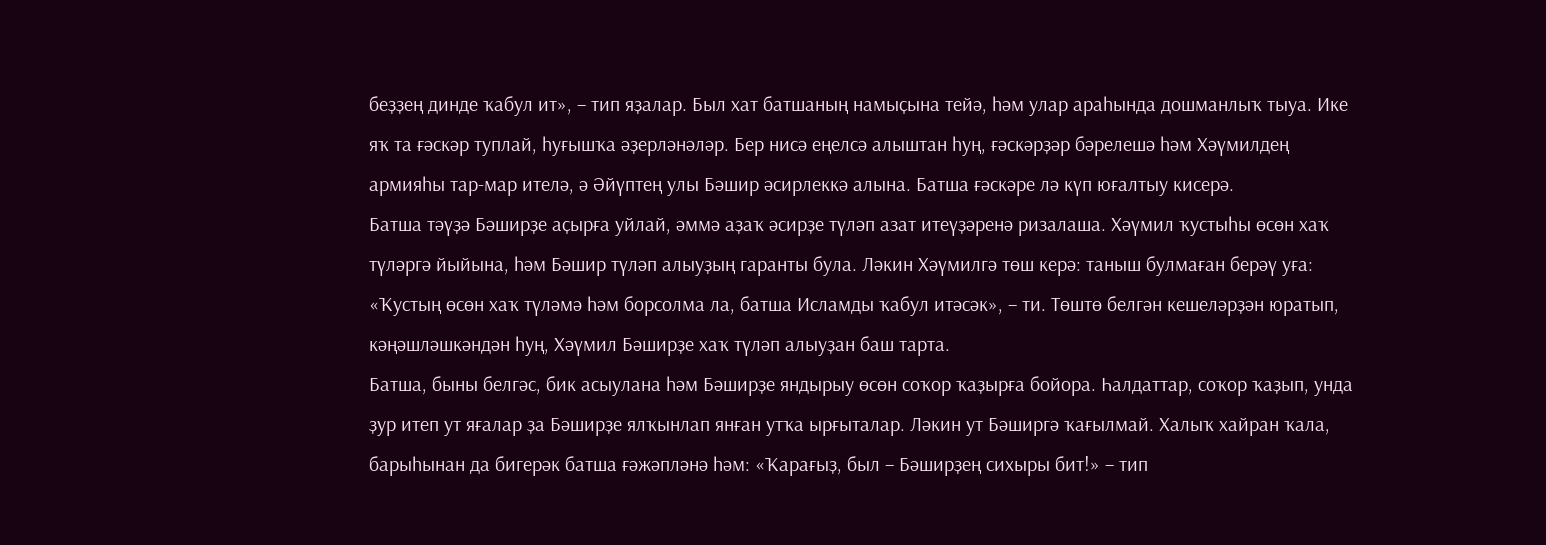беҙҙең динде ҡабул ит», − тип яҙалар. Был хат батшаның намыҫына тейә, һәм улар араһында дошманлыҡ тыуа. Ике яҡ та ғәскәр туплай, һуғышҡа әҙерләнәләр. Бер нисә еңелсә алыштан һуң, ғәскәрҙәр бәрелешә һәм Хәүмилдең армияһы тар-мар ителә, ә Әйүптең улы Бәшир әсирлеккә алына. Батша ғәскәре лә күп юғалтыу кисерә.
Батша тәүҙә Бәширҙе аҫырға уйлай, әммә аҙаҡ әсирҙе түләп азат итеүҙәренә ризалаша. Хәүмил ҡустыһы өсөн хаҡ түләргә йыйына, һәм Бәшир түләп алыуҙың гаранты була. Ләкин Хәүмилгә төш керә: таныш булмаған берәү уға: «Ҡустың өсөн хаҡ түләмә һәм борсолма ла, батша Исламды ҡабул итәсәк», − ти. Төштө белгән кешеләрҙән юратып, кәңәшләшкәндән һуң, Хәүмил Бәширҙе хаҡ түләп алыуҙан баш тарта.
Батша, быны белгәс, бик асыулана һәм Бәширҙе яндырыу өсөн соҡор ҡаҙырға бойора. Һалдаттар, соҡор ҡаҙып, унда ҙур итеп ут яғалар ҙа Бәширҙе ялҡынлап янған утҡа ырғыталар. Ләкин ут Бәширгә ҡағылмай. Халыҡ хайран ҡала, барыһынан да бигерәк батша ғәжәпләнә һәм: «Ҡарағыҙ, был − Бәширҙең сихыры бит!» − тип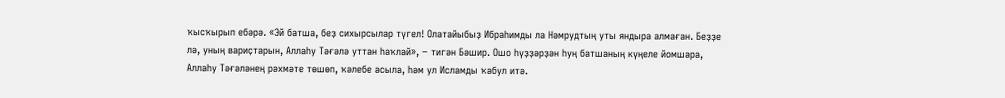ҡысҡырып ебәрә. «Эй батша, беҙ сихырсылар түгел! Олатайыбыҙ Ибраһимды ла Нәмрудтың уты яндыра алмаған. Беҙҙе лә, уның вариҫтарын, Аллаһу Тәғәлә уттан һаҡлай», − тигән Бәшир. Ошо һүҙҙәрҙән һуң батшаның күңеле йомшара, Аллаһу Тәғәләнең рәхмәте төшөп, ҡәлебе асыла, һәм ул Исламды ҡабул итә.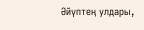Әйүптең улдары,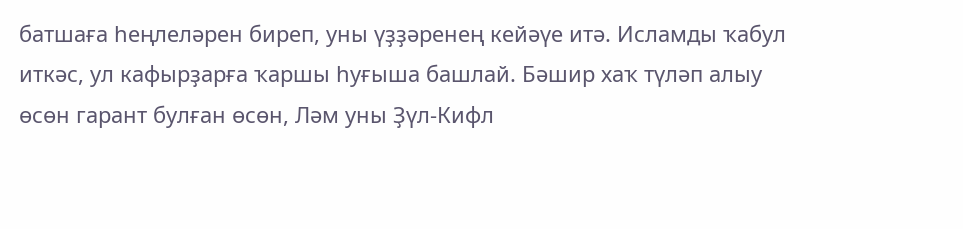батшаға һеңлеләрен биреп, уны үҙҙәренең кейәүе итә. Исламды ҡабул иткәс, ул кафырҙарға ҡаршы һуғыша башлай. Бәшир хаҡ түләп алыу өсөн гарант булған өсөн, Ләм уны Ҙүл-Кифл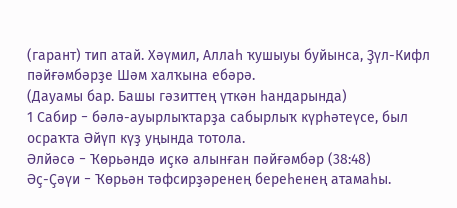(гарант) тип атай. Хәүмил, Аллаһ ҡушыуы буйынса, Ҙүл-Кифл пәйғәмбәрҙе Шәм халҡына ебәрә.
(Дауамы бар. Башы гәзиттең үткән һандарында)
1 Сабир − бәлә-ауырлыҡтарҙа сабырлыҡ күрһәтеүсе, был осраҡта Әйүп күҙ уңында тотола.
Әлйәсә − Ҡөрьәндә иҫкә алынған пәйғәмбәр (38:48)
Әҫ-Ҫәүи − Ҡөрьән тәфсирҙәренең береһенең атамаһы.